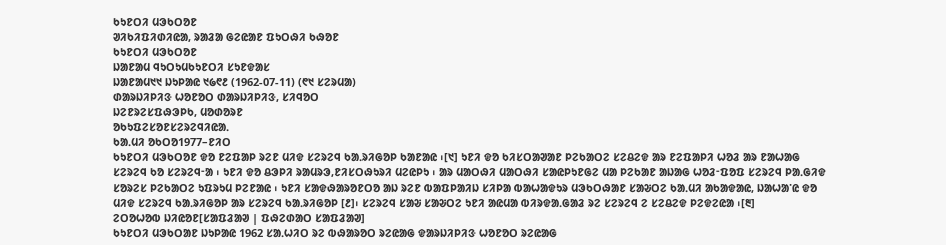ᱠᱩᱱᱛᱤ ᱢᱳᱠᱛᱚᱱ
ᱣᱤᱠᱤᱯᱤᱰᱤᱭᱟ, ᱨᱟᱲᱟ ᱜᱮᱭᱟᱱ ᱯᱩᱛᱷᱤ ᱠᱷᱚᱱ
ᱠᱩᱱᱛᱤ ᱢᱳᱠᱛᱚᱱ
ᱡᱟᱱᱟᱢ ᱧᱩᱛᱩᱢᱠᱩᱱᱛᱤ ᱥᱩᱱᱫᱟᱥ
ᱡᱟᱱᱟᱢ᱑᱑ ᱡᱩᱞᱟᱭ ᱑᱙᱖᱒ (1962-07-11) (᱖᱑ ᱥᱮᱨᱢᱟ)
ᱰᱟᱨᱡᱤᱞᱤᱝ ᱦᱚᱱᱚᱛ ᱰᱟᱨᱡᱤᱞᱤᱝ, ᱥᱤᱧᱚᱛ
ᱡᱮᱱᱨᱮᱥᱯᱷᱳᱞᱠ, ᱢᱚᱰᱚᱨᱱ
ᱚᱠᱩᱯᱮᱥᱚᱱᱥᱮᱨᱮᱧᱤᱭᱟᱹ
ᱠᱟᱹᱢᱤ ᱚᱠᱛᱚ1977–ᱱᱤᱛ
ᱠᱩᱱᱛᱤ ᱢᱳᱠᱛᱚᱱ ᱫᱚ ᱱᱮᱯᱟᱞ ᱨᱮᱱ ᱢᱤᱫ ᱥᱮᱨᱮᱧ ᱠᱟᱹᱨᱤᱜᱚᱞ ᱠᱟᱱᱟᱭ ᱾[᱑] ᱩᱱᱤ ᱫᱚ ᱠᱤᱥᱛᱟᱣᱟᱱ ᱞᱮᱠᱟᱛᱮ ᱥᱮᱪᱮᱫ ᱟᱨ ᱱᱮᱯᱟᱞᱤ ᱦᱚᱲ ᱟᱨ ᱱᱟᱦᱟᱜ ᱥᱮᱨᱮᱧ ᱠᱚ ᱥᱮᱨᱮᱧᱼᱟ ᱾ ᱩᱱᱤ ᱫᱚ ᱪᱳᱞᱤ ᱨᱟᱢᱨᱳ,ᱱᱤᱥᱛᱷᱩᱨᱤ ᱢᱮᱭᱞᱩ ᱾ ᱟᱨ ᱢᱟᱛᱷᱤ ᱢᱟᱛᱷᱤ ᱥᱟᱭᱞᱩᱱᱜᱮ ᱢᱟ ᱞᱮᱠᱟᱱ ᱟᱡᱟᱜ ᱦᱚᱲᱼᱯᱚᱯ ᱥᱮᱨᱮᱧ ᱞᱟᱹᱜᱤᱫ ᱥᱚᱨᱮᱥ ᱞᱮᱠᱟᱛᱮ ᱩᱯᱨᱩᱢ ᱞᱮᱱᱟᱭ ᱾ ᱩᱱᱤ ᱥᱟᱫᱷᱟᱨᱚᱱᱛᱚ ᱟᱡ ᱨᱮᱱ ᱵᱟᱯᱞᱟᱤᱡ ᱥᱤᱞᱟ ᱵᱟᱦᱟᱫᱩᱨ ᱢᱳᱠᱛᱷᱟᱱ ᱥᱟᱶᱛᱮ ᱠᱟᱹᱢᱤ ᱟᱠᱟᱫᱟᱭ, ᱡᱟᱦᱟᱸᱭ ᱫᱚ ᱢᱤᱫ ᱥᱮᱨᱮᱧ ᱠᱟᱹᱨᱤᱜᱚᱞ ᱟᱨ ᱥᱮᱨᱮᱧ ᱠᱟᱹᱨᱤᱜᱚᱞ [᱒]᱾ ᱥᱮᱨᱮᱧ ᱥᱟᱶ ᱥᱟᱶᱛᱮ ᱩᱱᱤ ᱟᱭᱢᱟ ᱵᱤᱨᱫᱟᱹᱜᱟᱲ ᱨᱮ ᱥᱮᱨᱮᱧ ᱮ ᱥᱮᱪᱮᱫ ᱞᱮᱫᱮᱭᱟ ᱾[᱓]
ᱮᱛᱚᱦᱚᱵ ᱡᱤᱭᱚᱱ[ᱥᱟᱯᱲᱟᱣ | ᱯᱷᱮᱰᱟᱛ ᱥᱟᱯᱲᱟᱣ]
ᱠᱩᱱᱛᱤ ᱢᱳᱠᱛᱟᱱ ᱡᱩᱞᱟᱭ 1962 ᱥᱟᱹᱦᱤᱛ ᱨᱮ ᱵᱷᱟᱨᱚᱛ ᱨᱮᱭᱟᱜ ᱫᱟᱨᱡᱤᱞᱤᱝ ᱦᱚᱱᱚᱛ ᱨᱮᱭᱟᱜ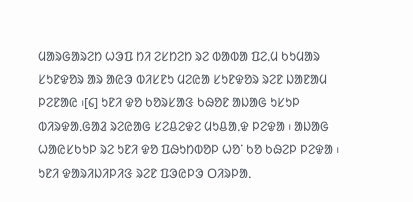ᱢᱟᱨᱜᱟᱨᱮᱴ ᱦᱳᱯ ᱴᱤ ᱮᱥᱴᱮᱴ ᱨᱮ ᱵᱟᱵᱟ ᱯᱮᱹᱢ ᱠᱩᱢᱟᱨ ᱥᱩᱱᱫᱚᱨ ᱟᱨ ᱟᱭᱳ ᱵᱤᱥᱱᱩ ᱢᱮᱭᱟ ᱥᱩᱱᱫᱚᱨ ᱨᱮᱱ ᱡᱟᱱᱟᱢ ᱞᱮᱱᱟᱭ ᱾[᱔] ᱩᱱᱤ ᱫᱚ ᱠᱚᱨᱥᱟᱝ ᱠᱷᱚᱱ ᱟᱡᱟᱜ ᱩᱥᱩᱞ ᱵᱤᱨᱫᱟᱹᱜᱟᱲ ᱨᱮᱭᱟᱜ ᱥᱮᱪᱮᱫᱮ ᱢᱩᱪᱟᱹᱫ ᱞᱮᱫᱟ ᱾ ᱟᱡᱟᱜ ᱦᱟᱭᱥᱠᱩᱞ ᱨᱮ ᱩᱱᱤ ᱫᱚ ᱯᱷᱩᱴᱵᱚᱞ ᱦᱚᱸ ᱠᱚ ᱠᱷᱮᱞ ᱞᱮᱫᱟ ᱾ ᱩᱱᱤ ᱫᱟᱨᱤᱡᱤᱞᱤᱝ ᱨᱮᱱ ᱯᱳᱭᱞᱳ ᱛᱤᱨᱞᱟᱹ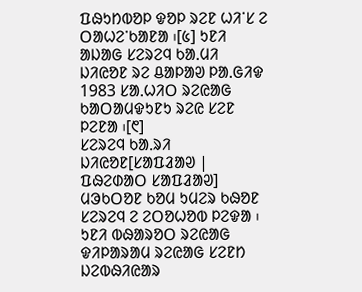ᱯᱷᱩᱴᱵᱚᱞ ᱫᱚᱞ ᱨᱮᱱ ᱦᱤᱸᱥ ᱮ ᱛᱟᱦᱮᱸᱠᱟᱱᱟ ᱾[᱕] ᱩᱱᱤ ᱟᱡᱟᱜ ᱥᱮᱨᱮᱧ ᱠᱟᱹᱢᱤ ᱡᱤᱭᱚᱱ ᱨᱮ ᱪᱟᱞᱟᱣ ᱞᱟᱹᱜᱤᱫ 1983 ᱥᱟᱹᱦᱤᱛ ᱨᱮᱭᱟᱜ ᱠᱟᱛᱟᱢᱫᱩᱱᱩ ᱨᱮᱭ ᱥᱮᱱ ᱞᱮᱱᱟ ᱾[᱖]
ᱥᱮᱨᱮᱧ ᱠᱟᱹᱨᱤ ᱡᱤᱭᱚᱱ[ᱥᱟᱯᱲᱟᱣ | ᱯᱷᱮᱰᱟᱛ ᱥᱟᱯᱲᱟᱣ]
ᱢᱳᱠᱛᱚᱱ ᱠᱚᱢ ᱩᱢᱮᱨ ᱠᱷᱚᱱ ᱥᱮᱨᱮᱧ ᱮ ᱮᱛᱚᱦᱚᱵ ᱞᱮᱫᱟ ᱾ ᱩᱱᱤ ᱵᱷᱟᱨᱚᱛ ᱨᱮᱭᱟᱜ ᱫᱤᱞᱟᱨᱟᱢ ᱨᱮᱭᱟᱜ ᱥᱮᱱᱴ ᱡᱮᱵᱷᱤᱭᱟᱨ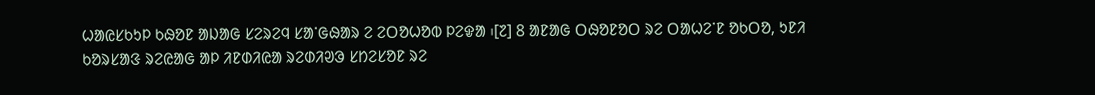ᱦᱟᱭᱥᱠᱩᱞ ᱠᱷᱚᱱ ᱟᱡᱟᱜ ᱥᱮᱨᱮᱧ ᱥᱟᱸᱜᱷᱟᱨ ᱮ ᱮᱛᱚᱦᱚᱵ ᱞᱮᱫᱟ ᱾[᱗] 8 ᱟᱱᱟᱜ ᱛᱷᱚᱱᱚᱛ ᱨᱮ ᱛᱟᱦᱮᱸᱱ ᱚᱠᱛᱚ, ᱩᱱᱤ ᱠᱚᱨᱥᱟᱝ ᱨᱮᱭᱟᱜ ᱟᱞ ᱤᱱᱰᱤᱭᱟ ᱨᱮᱰᱤᱣᱳ ᱥᱴᱮᱥᱚᱱ ᱨᱮ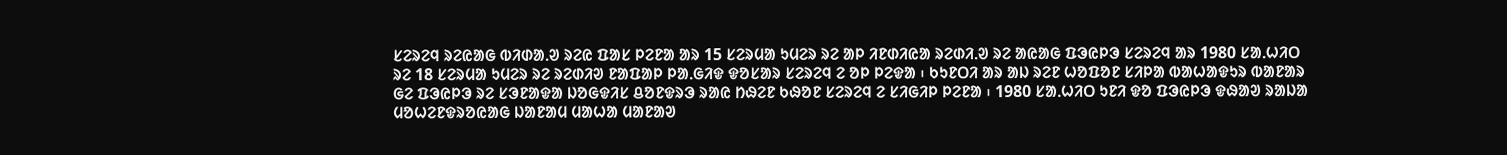ᱥᱮᱨᱮᱧ ᱨᱮᱭᱟᱜ ᱵᱤᱰᱟᱹᱣ ᱨᱮᱭ ᱯᱟᱥ ᱞᱮᱱᱟ ᱟᱨ 15 ᱥᱮᱨᱢᱟ ᱩᱢᱮᱨ ᱨᱮ ᱟᱞ ᱤᱱᱰᱤᱭᱟ ᱨᱮᱰᱤᱹᱣ ᱨᱮ ᱟᱭᱟᱜ ᱯᱳᱭᱞᱳ ᱥᱮᱨᱮᱧ ᱟᱨ 1980 ᱥᱟᱹᱦᱤᱛ ᱨᱮ 18 ᱥᱮᱨᱢᱟ ᱩᱢᱮᱨ ᱨᱮ ᱨᱮᱰᱤᱣ ᱱᱟᱯᱟᱞ ᱞᱟᱹᱜᱤᱫ ᱫᱚᱥᱟᱨ ᱥᱮᱨᱮᱧ ᱮ ᱚᱞ ᱞᱮᱫᱟ ᱾ ᱠᱩᱱᱛᱤ ᱟᱨ ᱟᱡ ᱨᱮᱱ ᱦᱚᱯᱚᱱ ᱥᱤᱞᱟ ᱵᱟᱦᱟᱫᱩᱨ ᱵᱟᱱᱟᱨ ᱜᱮ ᱯᱳᱭᱞᱳ ᱨᱮ ᱥᱳᱱᱟᱫᱟ ᱡᱚᱜᱫᱤᱥ ᱪᱚᱱᱫᱨᱳ ᱨᱟᱭ ᱴᱷᱮᱱ ᱠᱷᱚᱱ ᱥᱮᱨᱮᱧ ᱮ ᱥᱤᱜᱤᱞ ᱞᱮᱱᱟ ᱾ 1980 ᱥᱟᱹᱦᱤᱛ ᱩᱱᱤ ᱫᱚ ᱯᱳᱭᱞᱳ ᱫᱷᱟᱣ ᱨᱟᱡᱟ ᱢᱚᱦᱮᱱᱫᱨᱚᱭᱟᱜ ᱡᱟᱱᱟᱢ ᱢᱟᱦᱟ ᱢᱟᱱᱟᱣ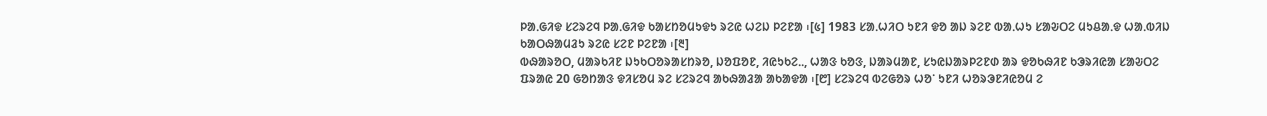ᱞᱟᱹᱜᱤᱫ ᱥᱮᱨᱮᱧ ᱞᱟᱹᱜᱤᱫ ᱠᱟᱥᱴᱚᱢᱩᱫᱩ ᱨᱮᱭ ᱦᱮᱡ ᱞᱮᱱᱟ ᱾[᱕] 1983 ᱥᱟᱹᱦᱤᱛ ᱩᱱᱤ ᱫᱚ ᱟᱡ ᱨᱮᱱ ᱵᱟᱹᱦᱩ ᱥᱟᱶᱛᱮ ᱢᱩᱪᱟᱹᱫ ᱦᱟᱹᱵᱤᱡ ᱠᱟᱛᱷᱟᱢᱲᱩ ᱨᱮᱭ ᱥᱮᱱ ᱞᱮᱱᱟ ᱾[᱓]
ᱵᱷᱟᱨᱚᱛ, ᱢᱟᱨᱠᱤᱱ ᱡᱩᱠᱛᱚᱨᱟᱥᱴᱨᱚ, ᱡᱚᱯᱚᱱ, ᱤᱭᱩᱠᱮᱹᱹ, ᱦᱟᱝ ᱠᱚᱝ, ᱡᱟᱨᱢᱟᱱ, ᱥᱩᱭᱡᱟᱨᱞᱮᱱᱰ ᱟᱨ ᱫᱚᱠᱷᱤᱱ ᱠᱳᱨᱤᱭᱟ ᱥᱟᱶᱛᱮ ᱯᱨᱟᱭ 20 ᱜᱚᱴᱟᱝ ᱫᱤᱥᱚᱢ ᱨᱮ ᱥᱮᱨᱮᱧ ᱟᱠᱷᱟᱲᱟ ᱟᱠᱟᱫᱟ ᱾[᱘] ᱥᱮᱨᱮᱧ ᱵᱮᱜᱚᱨ ᱦᱚᱸ ᱩᱱᱤ ᱦᱚᱨᱳᱱᱤᱭᱚᱢ ᱮ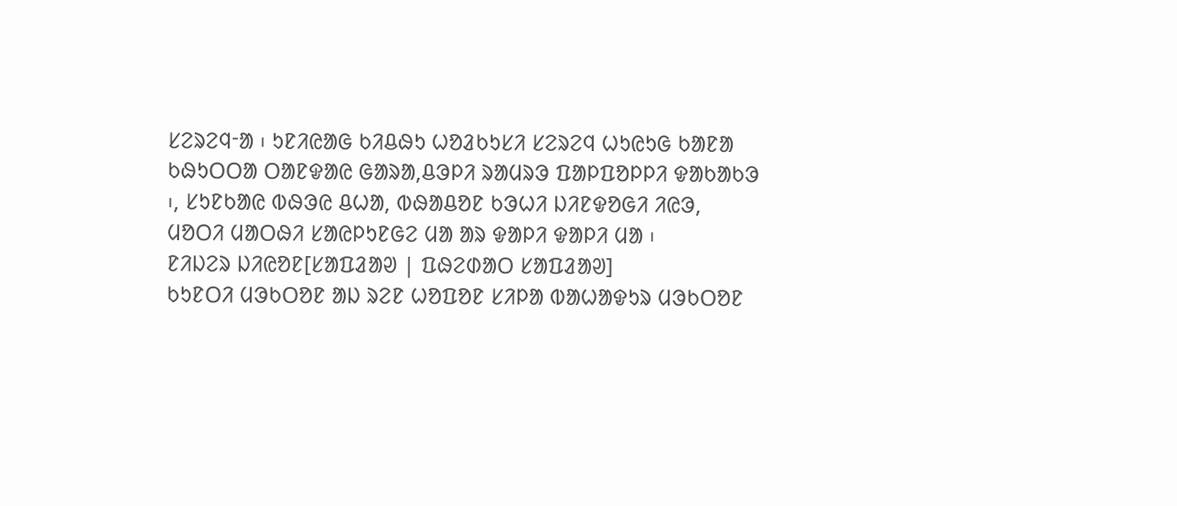ᱥᱮᱨᱮᱧᱼᱟ ᱾ ᱩᱱᱤᱭᱟᱜ ᱠᱤᱪᱷᱩ ᱦᱚᱲᱠᱩᱥᱤ ᱥᱮᱨᱮᱧ ᱦᱩᱭᱩᱜ ᱠᱟᱱᱟ ᱠᱷᱩᱛᱛᱟ ᱛᱟᱱᱫᱟᱭ ᱜᱟᱨᱟ,ᱪᱳᱞᱤ ᱨᱟᱢᱨᱳ ᱯᱟᱞᱯᱚᱞᱞᱤ ᱫᱟᱠᱟᱠᱳ ᱾, ᱥᱩᱱᱠᱟᱭ ᱵᱷᱳᱭ ᱪᱦᱟ, ᱵᱷᱟᱪᱚᱱ ᱠᱳᱦᱤ ᱡᱤᱱᱫᱚᱜᱤ ᱤᱭᱳ, ᱢᱚᱛᱤ ᱢᱟᱛᱷᱤ ᱥᱟᱭᱞᱩᱱᱜᱮ ᱢᱟ ᱟᱨ ᱫᱟᱞᱤ ᱫᱟᱞᱤ ᱢᱟ ᱾
ᱱᱤᱡᱮᱨ ᱡᱤᱭᱚᱱ[ᱥᱟᱯᱲᱟᱣ | ᱯᱷᱮᱰᱟᱛ ᱥᱟᱯᱲᱟᱣ]
ᱠᱩᱱᱛᱤ ᱢᱳᱠᱛᱚᱱ ᱟᱡ ᱨᱮᱱ ᱦᱚᱯᱚᱱ ᱥᱤᱞᱟ ᱵᱟᱦᱟᱫᱩᱨ ᱢᱳᱠᱛᱚᱱ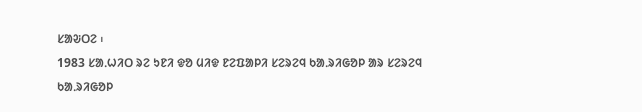ᱥᱟᱶᱛᱮ ᱾
1983 ᱥᱟᱹᱦᱤᱛ ᱨᱮ ᱩᱱᱤ ᱫᱚ ᱢᱤᱫ ᱱᱮᱯᱟᱞᱤ ᱥᱮᱨᱮᱧ ᱠᱟᱹᱨᱤᱜᱚᱞ ᱟᱨ ᱥᱮᱨᱮᱧ ᱠᱟᱹᱨᱤᱜᱚᱞ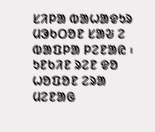ᱥᱤᱞᱟ ᱵᱟᱦᱟᱫᱩᱨ ᱢᱳᱠᱛᱚᱱ ᱥᱟᱶ ᱮ ᱵᱟᱯᱞᱟ ᱞᱮᱱᱟᱭ ᱾ ᱩᱱᱠᱤᱱ ᱨᱮᱱ ᱫᱚ ᱦᱚᱯᱚᱱ ᱮᱨᱟ ᱢᱮᱱᱟᱜ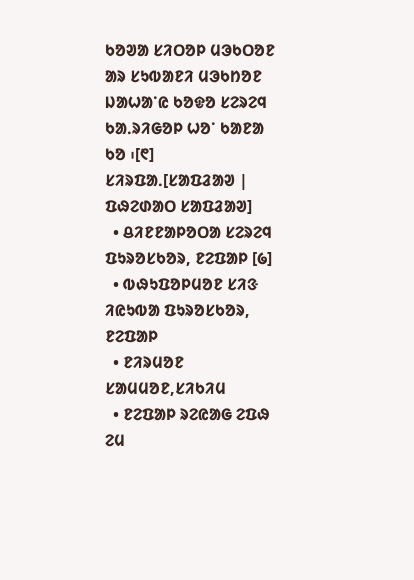ᱠᱚᱣᱟ ᱥᱤᱛᱚᱞ ᱢᱳᱠᱛᱚᱱ ᱟᱨ ᱥᱩᱵᱟᱱᱤ ᱢᱳᱠᱴᱚᱱ ᱡᱟᱦᱟᱸᱭ ᱠᱚᱫᱚ ᱥᱮᱨᱮᱧ ᱠᱟᱹᱨᱤᱜᱚᱞ ᱦᱚᱸ ᱠᱟᱱᱟ ᱠᱚ ᱾[᱖]
ᱥᱤᱨᱯᱟᱹ[ᱥᱟᱯᱲᱟᱣ | ᱯᱷᱮᱰᱟᱛ ᱥᱟᱯᱲᱟᱣ]
  • ᱪᱤᱱᱱᱟᱞᱚᱛᱟ ᱥᱮᱨᱮᱧ ᱯᱩᱨᱚᱥᱠᱚᱨ, ᱱᱮᱯᱟᱞ [᱙]
  • ᱵᱷᱩᱯᱚᱞᱢᱚᱱ ᱥᱤᱝ ᱤᱭᱩᱵᱟ ᱯᱩᱨᱚᱥᱠᱚᱨ, ᱱᱮᱯᱟᱞ
  • ᱱᱤᱨᱢᱚᱱ ᱥᱟᱢᱢᱚᱱ,ᱥᱤᱠᱤᱢ
  • ᱱᱮᱯᱟᱞ ᱨᱮᱭᱟᱜ ᱮᱯᱷ ᱮᱢ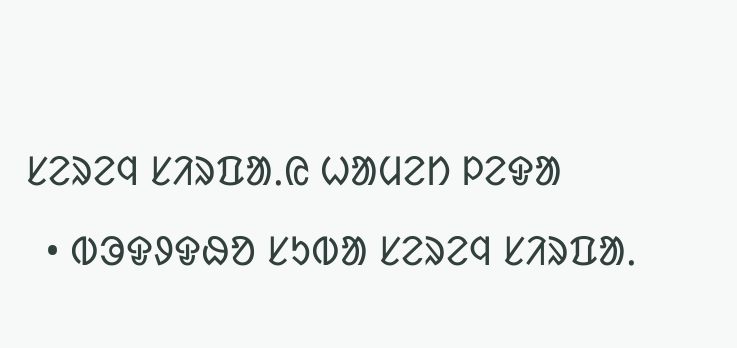ᱥᱮᱨᱮᱧ ᱥᱤᱨᱯᱟᱹᱭ ᱦᱟᱢᱮᱴ ᱞᱮᱫᱟ
  • ᱵᱳᱫᱽᱫᱷᱚ ᱥᱩᱵᱟ ᱥᱮᱨᱮᱧ ᱥᱤᱨᱯᱟᱹ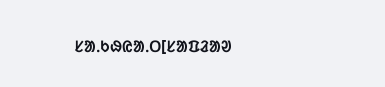ᱥᱟᱹᱠᱷᱭᱟᱹᱛ[ᱥᱟᱯᱲᱟᱣ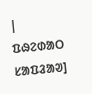| ᱯᱷᱮᱰᱟᱛ ᱥᱟᱯᱲᱟᱣ]